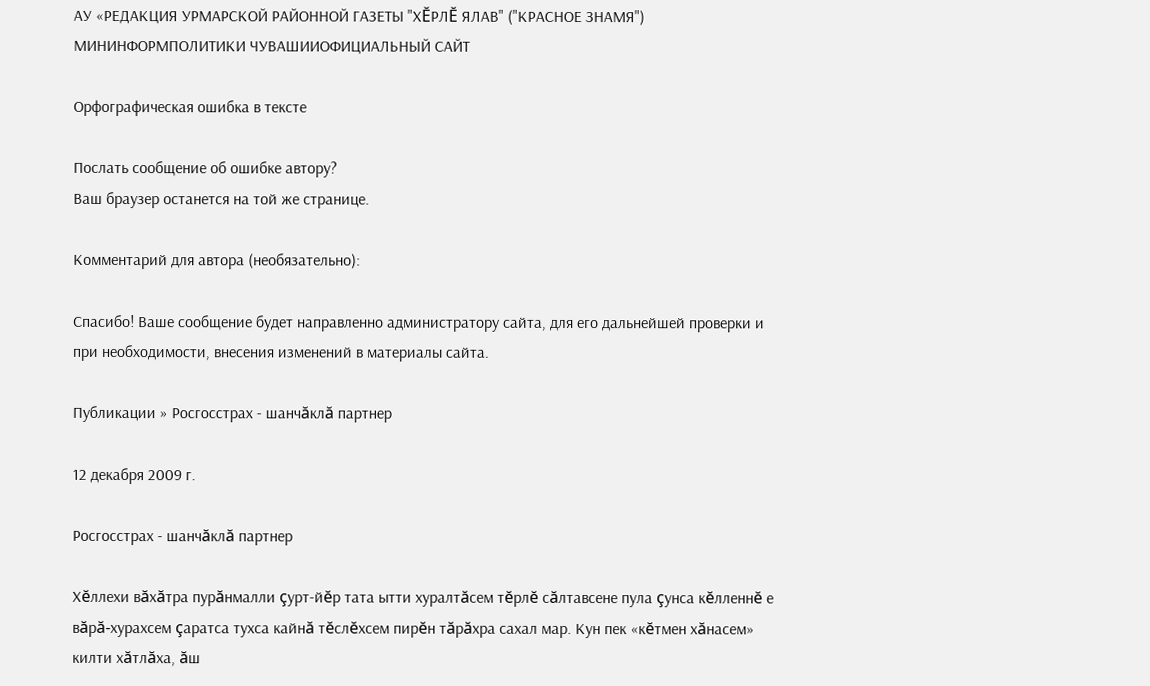АУ «РЕДАКЦИЯ УРМАРСКОЙ РАЙОННОЙ ГАЗЕТЫ "ХĔРЛĔ ЯЛАВ" ("КРАСНОЕ ЗНАМЯ") МИНИНФОРМПОЛИТИКИ ЧУВАШИИОФИЦИАЛЬНЫЙ САЙТ

Орфографическая ошибка в тексте

Послать сообщение об ошибке автору?
Ваш браузер останется на той же странице.

Комментарий для автора (необязательно):

Спасибо! Ваше сообщение будет направленно администратору сайта, для его дальнейшей проверки и при необходимости, внесения изменений в материалы сайта.

Публикации » Росгосстрах - шанчăклă партнер

12 декабря 2009 г.

Росгосстрах - шанчăклă партнер

Хĕллехи вăхăтра пурăнмалли çурт-йĕр тата ытти хуралтăсем тĕрлĕ сăлтавсене пула çунса кĕлленнĕ е вăрă-хурахсем çаратса тухса кайнă тĕслĕхсем пирĕн тăрăхра сахал мар. Кун пек «кĕтмен хăнасем» килти хăтлăха, ăш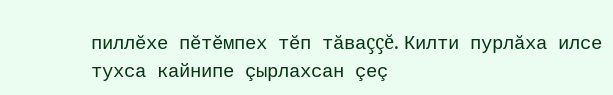пиллĕхе пĕтĕмпех тĕп тăваççĕ. Килти пурлăха илсе тухса кайнипе çырлахсан çеç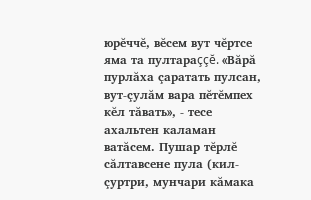юрĕччĕ, вĕсем вут чĕртсе яма та пултараççĕ. «Вăрă пурлăха çаратать пулсан, вут-çулăм вара пĕтĕмпех кĕл тăвать», - тесе ахальтен каламан ватăсем. Пушар тĕрлĕ сăлтавсене пула (кил-çуртри, мунчари кăмака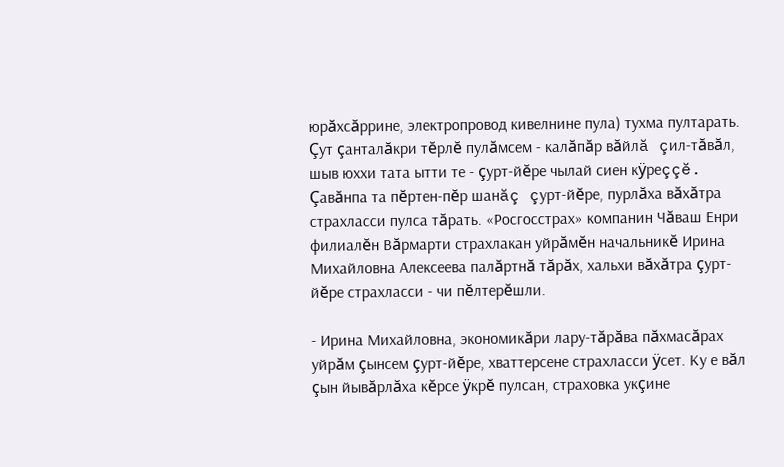юрăхсăррине, электропровод кивелнине пула) тухма пултарать. Çут çанталăкри тĕрлĕ пулăмсем - калăпăр вăйлă çил-тăвăл, шыв юххи тата ытти те - çурт-йĕре чылай сиен кÿреççĕ. Çавăнпа та пĕртен-пĕр шанăç çурт-йĕре, пурлăха вăхăтра страхласси пулса тăрать. «Росгосстрах» компанин Чăваш Енри филиалĕн Вăрмарти страхлакан уйрăмĕн начальникĕ Ирина Михайловна Алексеева палăртнă тăрăх, хальхи вăхăтра çурт-йĕре страхласси - чи пĕлтерĕшли.

- Ирина Михайловна, экономикăри лару-тăрăва пăхмасăрах уйрăм çынсем çурт-йĕре, хваттерсене страхласси ÿсет. Ку е вăл çын йывăрлăха кĕрсе ÿкрĕ пулсан, страховка укçине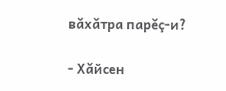вăхăтра парĕç-и?

- Хăйсен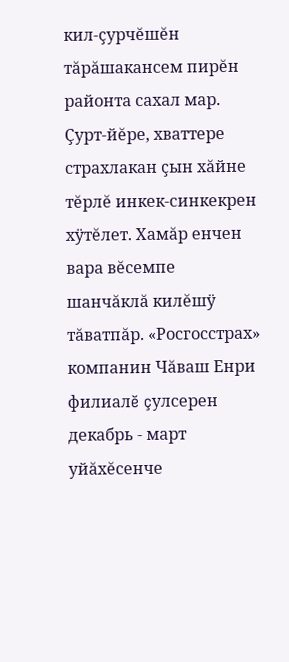кил-çурчĕшĕн тăрăшакансем пирĕн районта сахал мар. Çурт-йĕре, хваттере страхлакан çын хăйне тĕрлĕ инкек-синкекрен хÿтĕлет. Хамăр енчен вара вĕсемпе шанчăклă килĕшÿ тăватпăр. «Росгосстрах» компанин Чăваш Енри филиалĕ çулсерен декабрь - март уйăхĕсенче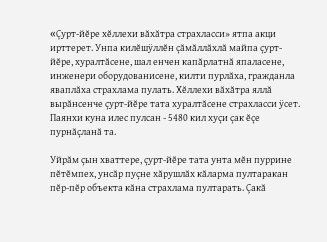«Çурт-йĕре хĕллехи вăхăтра страхласси» ятпа акци ирттерет. Унпа килĕшÿллĕн çăмăллăхлă майпа çурт-йĕре, хуралтăсене, шал енчен капăрлатнă япаласене, инженери оборудованисене, килти пурлăха, гражданла яваплăха страхлама пулать. Хĕллехи вăхăтра яллă вырăнсенче çурт-йĕре тата хуралтăсене страхласси ÿсет. Паянхи куна илес пулсан - 5480 кил хуçи çак ĕçе пурнăçланă та.

Уйрăм çын хваттере, çурт-йĕре тата унта мĕн пуррине пĕтĕмпех, унсăр пуçне хăрушлăх кăларма пултаракан пĕр-пĕр объекта кăна страхлама пултарать. Çакă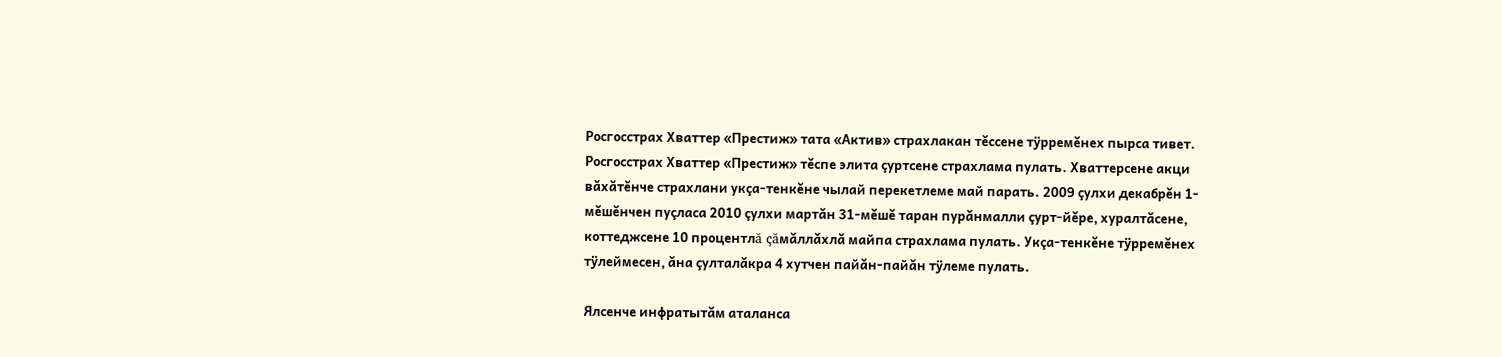Росгосстрах Хваттер «Престиж» тата «Актив» страхлакан тĕссене тÿрремĕнех пырса тивет. Росгосстрах Хваттер «Престиж» тĕспе элита çуртсене страхлама пулать. Хваттерсене акци вăхăтĕнче страхлани укçа-тенкĕне чылай перекетлеме май парать. 2009 çулхи декабрĕн 1-мĕшĕнчен пуçласа 2010 çулхи мартăн 31-мĕшĕ таран пурăнмалли çурт-йĕре, хуралтăсене, коттеджсене 10 процентлă çăмăллăхлă майпа страхлама пулать. Укçа-тенкĕне тÿрремĕнех тÿлеймесен, ăна çулталăкра 4 хутчен пайăн-пайăн тÿлеме пулать.

Ялсенче инфратытăм аталанса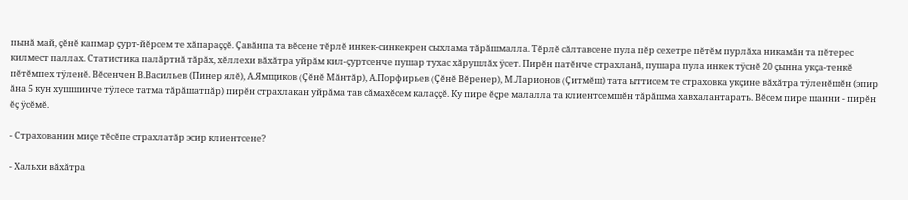пынă май, çĕнĕ капмар çурт-йĕрсем те хăпараççĕ. Çавăнпа та вĕсене тĕрлĕ инкек-синкекрен сыхлама тăрăшмалла. Тĕрлĕ сăлтавсене пула пĕр сехетре пĕтĕм пурлăха никамăн та пĕтерес килмест паллах. Статистика палăртнă тăрăх, хĕллехи вăхăтра уйрăм кил-çуртсенче пушар тухас хăрушлăх ÿсет. Пирĕн патĕнче страхланă, пушара пула инкек тÿснĕ 20 çынна укçа-тенкĕ пĕтĕмпех тÿленĕ. Вĕсенчен В.Васильев (Пинер ялĕ), А.Ямщиков (Çĕнĕ Мăнтăр), А.Порфирьев (Çĕнĕ Вĕренер), М.Ларионов (Çитмĕш) тата ыттисем те страховка укçине вăхăтра тÿленĕшĕн (эпир ăна 5 кун хушшинче тÿлесе татма тăрăшатпăр) пирĕн страхлакан уйрăма тав сăмахĕсем калаççĕ. Ку пире ĕçре малалла та клиентсемшĕн тăрăшма хавхалантарать. Вĕсем пире шанни - пирĕн ĕç ÿсĕмĕ.

- Страхованин миçе тĕсĕпе страхлатăр эсир клиентсене?

- Хальхи вăхăтра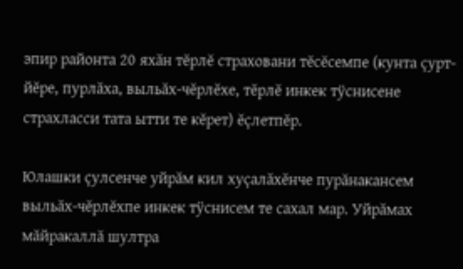эпир районта 20 яхăн тĕрлĕ страховани тĕсĕсемпе (кунта çурт-йĕре, пурлăха, выльăх-чĕрлĕхе, тĕрлĕ инкек тÿснисене страхласси тата ытти те кĕрет) ĕçлетпĕр.

Юлашки çулсенче уйрăм кил хуçалăхĕнче пурăнакансем выльăх-чĕрлĕхпе инкек тÿснисем те сахал мар. Уйрăмах мăйракаллă шултра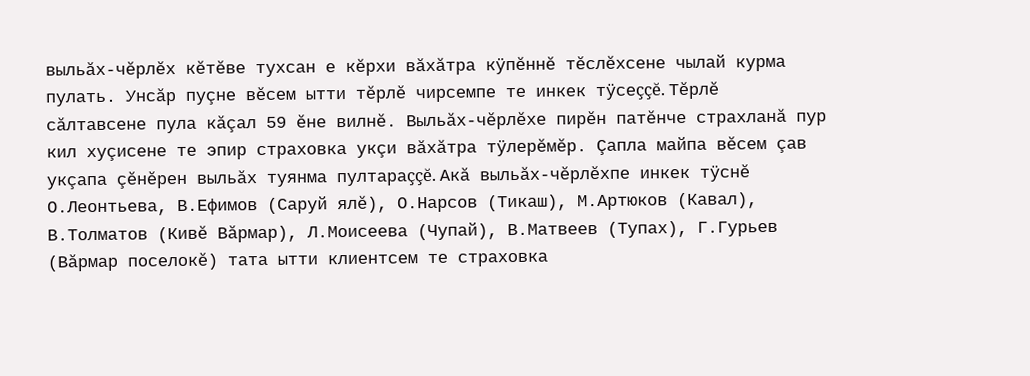выльăх-чĕрлĕх кĕтĕве тухсан е кĕрхи вăхăтра кÿпĕннĕ тĕслĕхсене чылай курма пулать. Унсăр пуçне вĕсем ытти тĕрлĕ чирсемпе те инкек тÿсеççĕ. Тĕрлĕ сăлтавсене пула кăçал 59 ĕне вилнĕ. Выльăх-чĕрлĕхе пирĕн патĕнче страхланă пур кил хуçисене те эпир страховка укçи вăхăтра тÿлерĕмĕр. Çапла майпа вĕсем çав укçапа çĕнĕрен выльăх туянма пултараççĕ. Акă выльăх-чĕрлĕхпе инкек тÿснĕ О.Леонтьева, В.Ефимов (Саруй ялĕ), О.Нарсов (Тикаш), М.Артюков (Кавал), В.Толматов (Кивĕ Вăрмар), Л.Моисеева (Чупай), В.Матвеев (Тупах), Г.Гурьев (Вăрмар поселокĕ) тата ытти клиентсем те страховка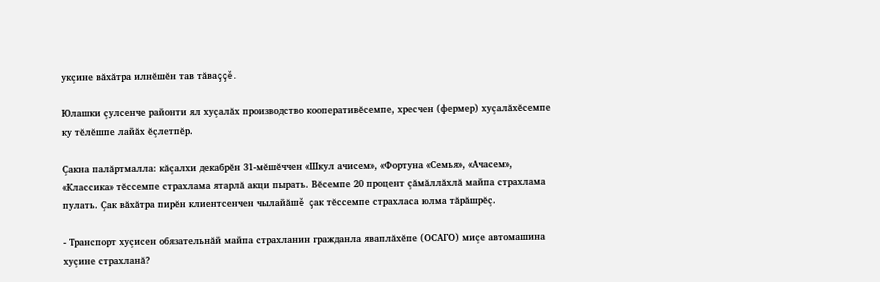укçине вăхăтра илнĕшĕн тав тăваççĕ.

Юлашки çулсенче районти ял хуçалăх производство кооперативĕсемпе, хресчен (фермер) хуçалăхĕсемпе ку тĕлĕшпе лайăх ĕçлетпĕр.

Çакна палăртмалла: кăçалхи декабрĕн 31-мĕшĕччен «Шкул ачисем», «Фортуна «Семья», «Ачасем», «Классика» тĕссемпе страхлама ятарлă акци пырать. Вĕсемпе 20 процент çăмăллăхлă майпа страхлама пулать. Çак вăхăтра пирĕн клиентсенчен чылайăшĕ çак тĕссемпе страхласа юлма тăрăшрĕç.

- Транспорт хуçисен обязательнăй майпа страхланин гражданла яваплăхĕпе (ОСАГО) миçе автомашина хуçине страхланă?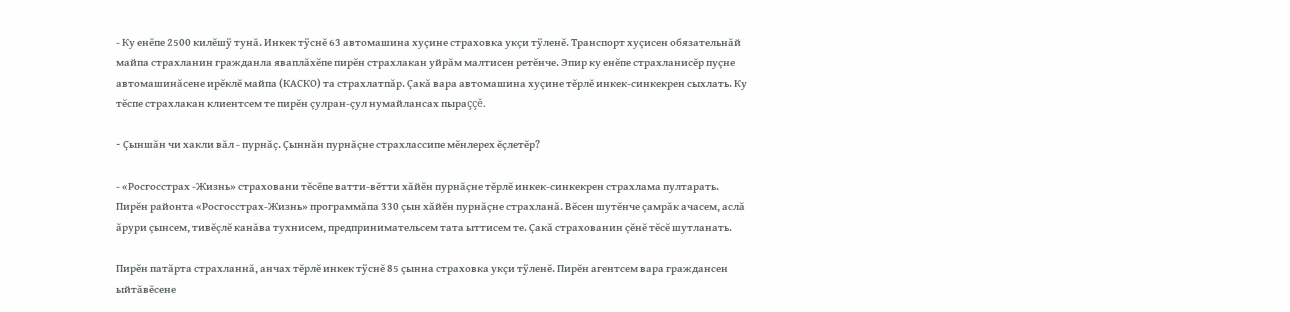- Ку енĕпе 2500 килĕшÿ тунă. Инкек тÿснĕ 63 автомашина хуçине страховка укçи тÿленĕ. Транспорт хуçисен обязательнăй майпа страхланин гражданла яваплăхĕпе пирĕн страхлакан уйрăм малтисен ретĕнче. Эпир ку енĕпе страхланисĕр пуçне автомашинăсене ирĕклĕ майпа (КАСКО) та страхлатпăр. Çакă вара автомашина хуçине тĕрлĕ инкек-синкекрен сыхлать. Ку тĕспе страхлакан клиентсем те пирĕн çулран-çул нумайлансах пыраççĕ.

- Çыншăн чи хакли вăл - пурнăç. Çыннăн пурнăçне страхлассипе мĕнлерех ĕçлетĕр?

- «Росгосстрах -Жизнь» страховани тĕсĕпе ватти-вĕтти хăйĕн пурнăçне тĕрлĕ инкек-синкекрен страхлама пултарать. Пирĕн районта «Росгосстрах-Жизнь» программăпа 330 çын хăйĕн пурнăçне страхланă. Вĕсен шутĕнче çамрăк ачасем, аслă ăрури çынсем, тивĕçлĕ канăва тухнисем, предпринимательсем тата ыттисем те. Çакă страхованин çĕнĕ тĕсĕ шутланать.

Пирĕн патăрта страхланнă, анчах тĕрлĕ инкек тÿснĕ 85 çынна страховка укçи тÿленĕ. Пирĕн агентсем вара граждансен ыйтăвĕсене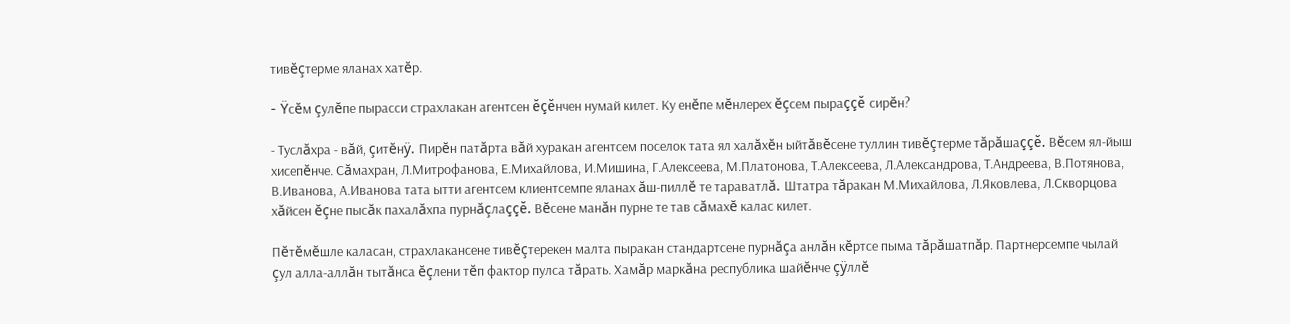тивĕçтерме яланах хатĕр.

- Ÿсĕм çулĕпе пырасси страхлакан агентсен ĕçĕнчен нумай килет. Ку енĕпе мĕнлерех ĕçсем пыраççĕ сирĕн?

- Туслăхра - вăй, çитĕнÿ. Пирĕн патăрта вăй хуракан агентсем поселок тата ял халăхĕн ыйтăвĕсене туллин тивĕçтерме тăрăшаççĕ. Вĕсем ял-йыш хисепĕнче. Сăмахран, Л.Митрофанова, Е.Михайлова, И.Мишина, Г.Алексеева, М.Платонова, Т.Алексеева, Л.Александрова, Т.Андреева, В.Потянова, В.Иванова, А.Иванова тата ытти агентсем клиентсемпе яланах ăш-пиллĕ те тараватлă. Штатра тăракан М.Михайлова, Л.Яковлева, Л.Скворцова хăйсен ĕçне пысăк пахалăхпа пурнăçлаççĕ. Вĕсене манăн пурне те тав сăмахĕ калас килет.

Пĕтĕмĕшле каласан, страхлакансене тивĕçтерекен малта пыракан стандартсене пурнăçа анлăн кĕртсе пыма тăрăшатпăр. Партнерсемпе чылай çул алла-аллăн тытăнса ĕçлени тĕп фактор пулса тăрать. Хамăр маркăна республика шайĕнче çÿллĕ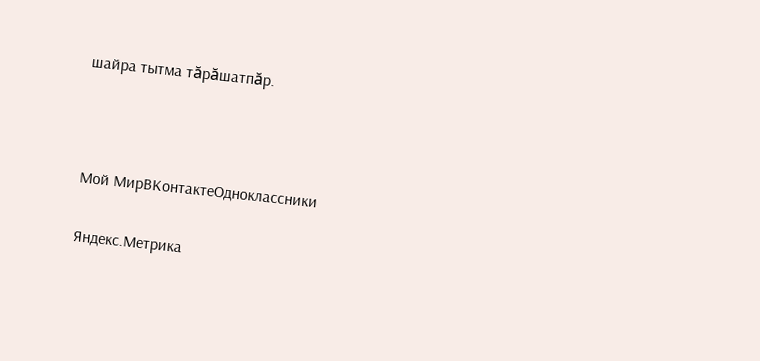шайра тытма тăрăшатпăр.



Мой МирВКонтактеОдноклассники

Яндекс.Метрика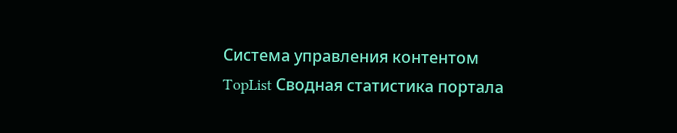Система управления контентом
TopList Сводная статистика портала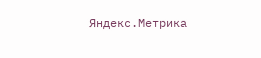Яндекс.Метрика